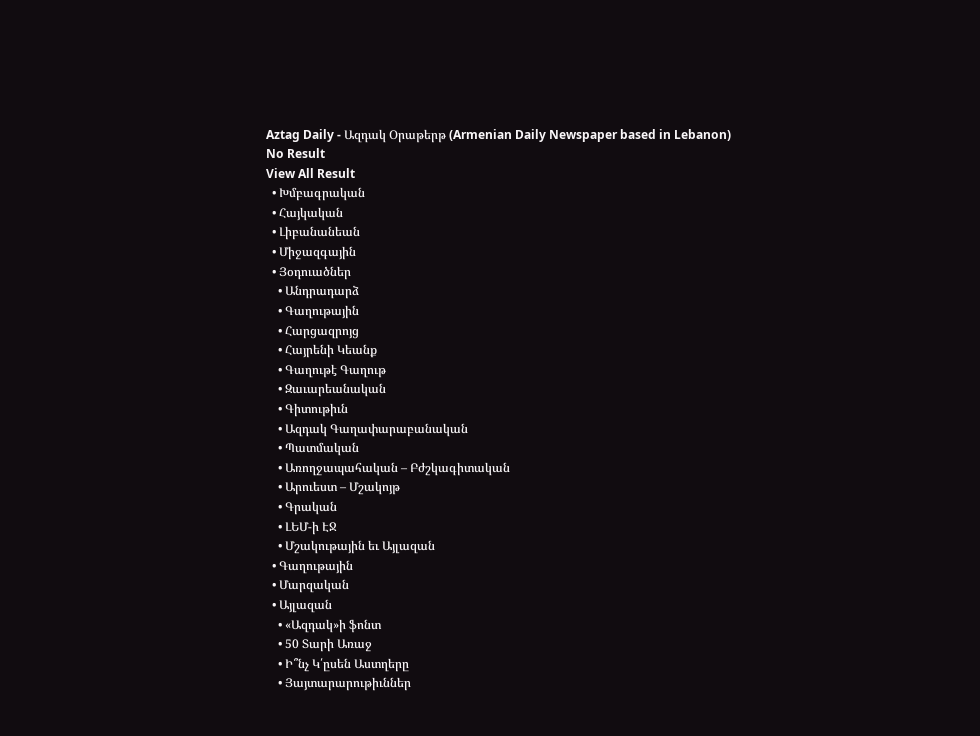Aztag Daily - Ազդակ Օրաթերթ (Armenian Daily Newspaper based in Lebanon)
No Result
View All Result
  • Խմբագրական
  • Հայկական
  • Լիբանանեան
  • Միջազգային
  • Յօդուածներ
    • Անդրադարձ
    • Գաղութային
    • Հարցազրոյց
    • Հայրենի Կեանք
    • Գաղութէ Գաղութ
    • Զաւարեանական
    • Գիտութիւն
    • Ազդակ Գաղափարաբանական
    • Պատմական
    • Առողջապահական – Բժշկագիտական
    • Արուեստ – Մշակոյթ
    • Գրական
    • ԼԵՄ-ի ԷՋ
    • Մշակութային եւ Այլազան
  • Գաղութային
  • Մարզական
  • Այլազան
    • «Ազդակ»ի ֆոնտ
    • 50 Տարի Առաջ
    • Ի՞նչ Կ՛ըսեն Աստղերը
    • Յայտարարութիւններ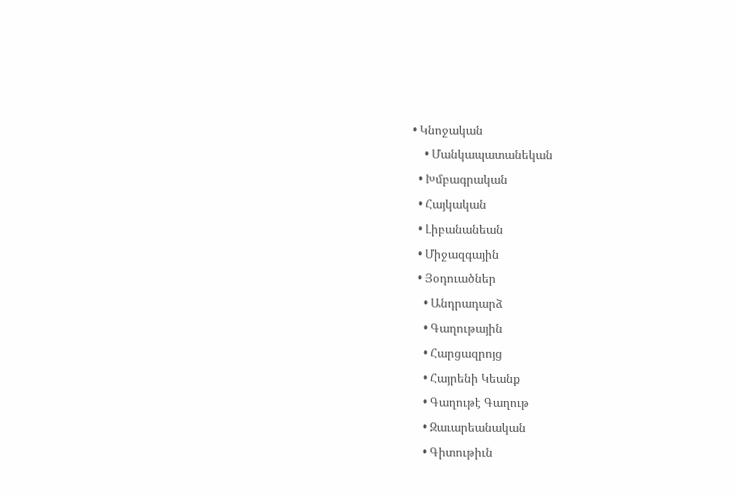• Կնոջական
    • Մանկապատանեկան
  • Խմբագրական
  • Հայկական
  • Լիբանանեան
  • Միջազգային
  • Յօդուածներ
    • Անդրադարձ
    • Գաղութային
    • Հարցազրոյց
    • Հայրենի Կեանք
    • Գաղութէ Գաղութ
    • Զաւարեանական
    • Գիտութիւն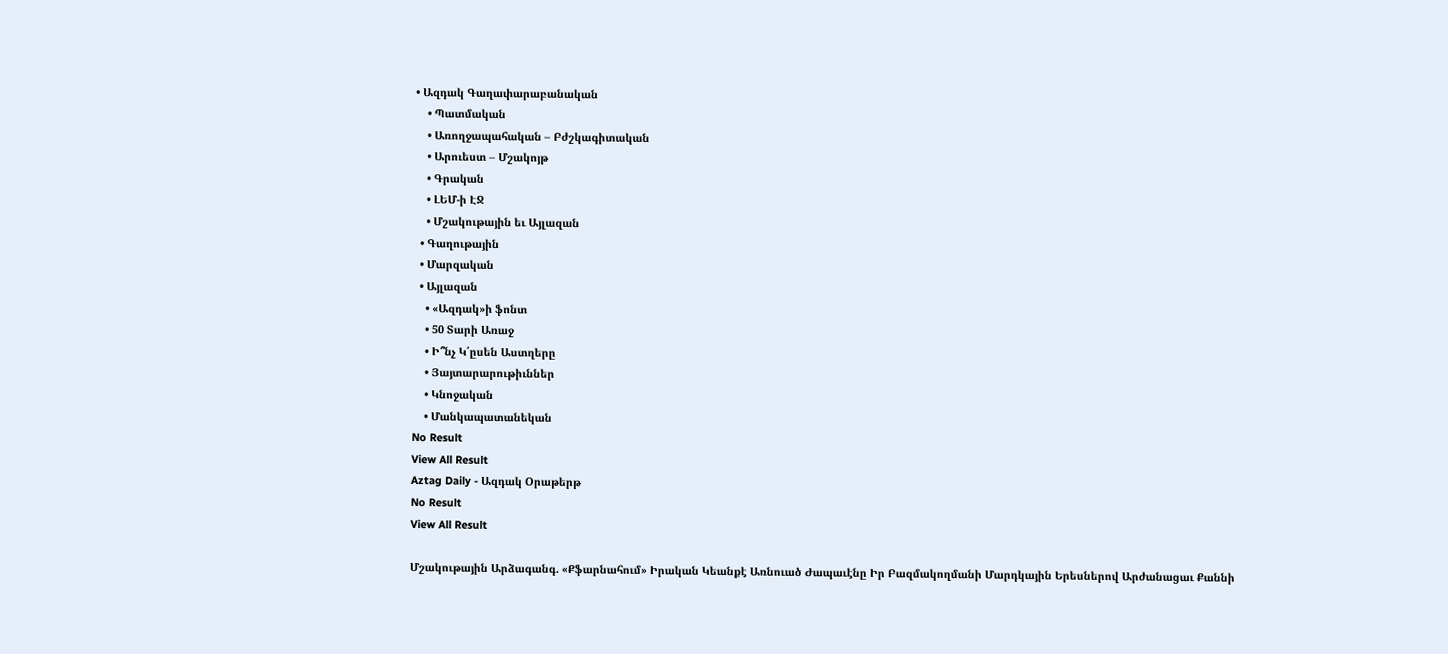• Ազդակ Գաղափարաբանական
    • Պատմական
    • Առողջապահական – Բժշկագիտական
    • Արուեստ – Մշակոյթ
    • Գրական
    • ԼԵՄ-ի ԷՋ
    • Մշակութային եւ Այլազան
  • Գաղութային
  • Մարզական
  • Այլազան
    • «Ազդակ»ի ֆոնտ
    • 50 Տարի Առաջ
    • Ի՞նչ Կ՛ըսեն Աստղերը
    • Յայտարարութիւններ
    • Կնոջական
    • Մանկապատանեկան
No Result
View All Result
Aztag Daily - Ազդակ Օրաթերթ
No Result
View All Result

Մշակութային Արձագանգ. «Քֆարնահում» Իրական Կեանքէ Առնուած Ժապաւէնը Իր Բազմակողմանի Մարդկային Երեսներով Արժանացաւ Քաննի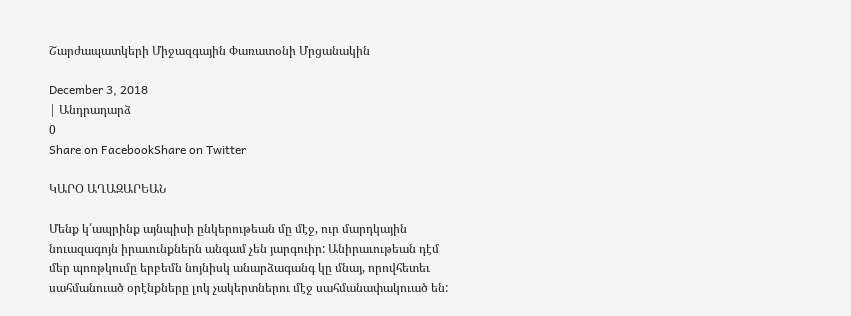Շարժապատկերի Միջազգային Փառատօնի Մրցանակին

December 3, 2018
| Անդրադարձ
0
Share on FacebookShare on Twitter

ԿԱՐՕ ԱՂԱԶԱՐԵԱՆ

Մենք կ՛ապրինք այնպիսի ընկերութեան մը մէջ, ուր մարդկային նուազագոյն իրաւունքներն անգամ չեն յարգուիր: Անիրաւութեան դէմ մեր պոռթկումը երբեմն նոյնիսկ անարձագանգ կը մնայ, որովհետեւ սահմանուած օրէնքները լոկ չակերտներու մէջ սահմանափակուած են: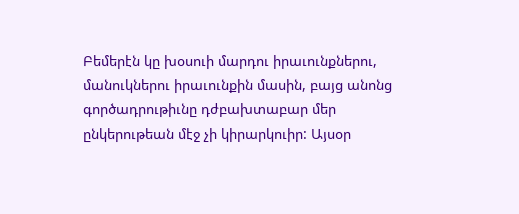Բեմերէն կը խօսուի մարդու իրաւունքներու, մանուկներու իրաւունքին մասին, բայց անոնց գործադրութիւնը դժբախտաբար մեր ընկերութեան մէջ չի կիրարկուիր: Այսօր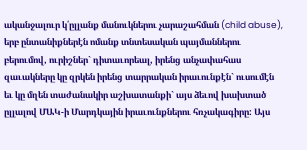ականջալուր կ՛ըլլանք մանուկներու չարաշահման (child abuse), երբ ընտանիքներէն ոմանք տնտեսական պայմաններու բերումով, ուրիշներ` դիտաւորեալ, իրենց անչափահաս զաւակները կը զրկեն իրենց տարրական իրաւունքէն` ուսումէն եւ կը մղեն տաժանակիր աշխատանքի` այս ձեւով խախտած ըլլալով ՄԱԿ-ի Մարդկային իրաւունքներու հռչակագիրը: Այս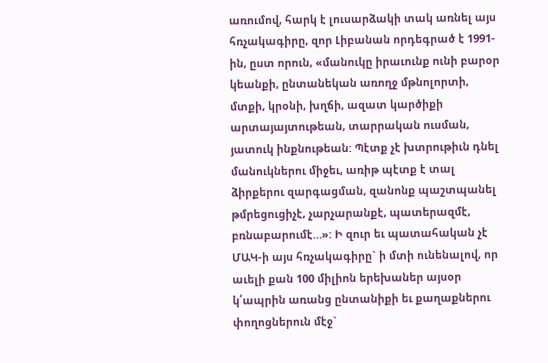առումով, հարկ է լուսարձակի տակ առնել այս հռչակագիրը, զոր Լիբանան որդեգրած է 1991-ին, ըստ որուն, «մանուկը իրաւունք ունի բարօր կեանքի, ընտանեկան առողջ մթնոլորտի, մտքի, կրօնի, խղճի, ազատ կարծիքի արտայայտութեան, տարրական ուսման, յատուկ ինքնութեան: Պէտք չէ խտրութիւն դնել մանուկներու միջեւ, առիթ պէտք է տալ ձիրքերու զարգացման, զանոնք պաշտպանել թմրեցուցիչէ, չարչարանքէ, պատերազմէ, բռնաբարումէ…»: Ի զուր եւ պատահական չէ ՄԱԿ-ի այս հռչակագիրը` ի մտի ունենալով, որ աւելի քան 100 միլիոն երեխաներ այսօր կ՛ապրին առանց ընտանիքի եւ քաղաքներու փողոցներուն մէջ`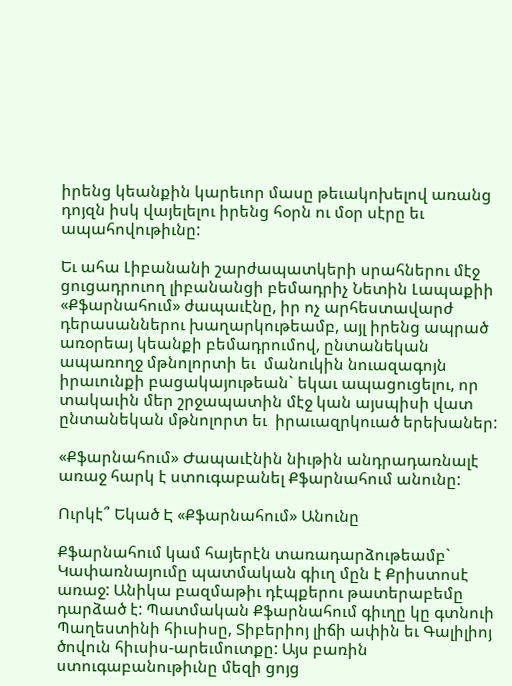իրենց կեանքին կարեւոր մասը թեւակոխելով առանց դոյզն իսկ վայելելու իրենց հօրն ու մօր սէրը եւ ապահովութիւնը:

Եւ ահա Լիբանանի շարժապատկերի սրահներու մէջ ցուցադրուող լիբանանցի բեմադրիչ Նետին Լապաքիի «Քֆարնահում» ժապաւէնը, իր ոչ արհեստավարժ դերասաններու խաղարկութեամբ, այլ իրենց ապրած առօրեայ կեանքի բեմադրումով, ընտանեկան ապառողջ մթնոլորտի եւ  մանուկին նուազագոյն իրաւունքի բացակայութեան` եկաւ ապացուցելու, որ տակաւին մեր շրջապատին մէջ կան այսպիսի վատ ընտանեկան մթնոլորտ եւ  իրաւազրկուած երեխաներ:

«Քֆարնահում» Ժապաւէնին նիւթին անդրադառնալէ առաջ հարկ է ստուգաբանել Քֆարնահում անունը:

Ուրկէ՞ Եկած Է «Քֆարնահում» Անունը

Քֆարնահում կամ հայերէն տառադարձութեամբ` Կափառնայումը պատմական գիւղ մըն է Քրիստոսէ առաջ: Անիկա բազմաթիւ դէպքերու թատերաբեմը դարձած է: Պատմական Քֆարնահում գիւղը կը գտնուի Պաղեստինի հիւսիսը, Տիբերիոյ լիճի ափին եւ Գալիլիոյ ծովուն հիւսիս-արեւմուտքը: Այս բառին ստուգաբանութիւնը մեզի ցոյց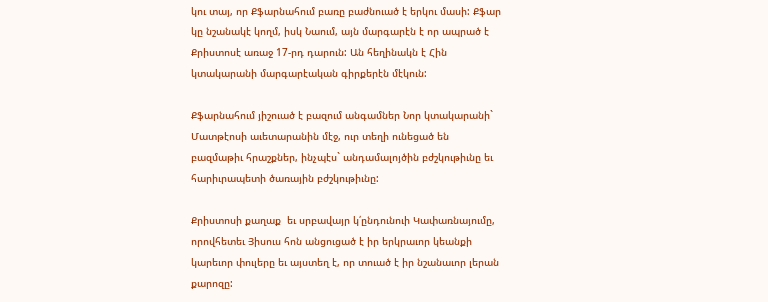կու տայ, որ Քֆարնահում բառը բաժնուած է երկու մասի: Քֆար կը նշանակէ կողմ, իսկ Նաում, այն մարգարէն է որ ապրած է Քրիստոսէ առաջ 17-րդ դարուն: Ան հեղինակն է Հին կտակարանի մարգարէական գիրքերէն մէկուն:

Քֆարնահում յիշուած է բազում անգամներ Նոր կտակարանի` Մատթէոսի աւետարանին մէջ, ուր տեղի ունեցած են բազմաթիւ հրաշքներ, ինչպէս` անդամալոյծին բժշկութիւնը եւ հարիւրապետի ծառային բժշկութիւնը:

Քրիստոսի քաղաք  եւ սրբավայր կ՛ընդունուի Կափառնայումը, որովհետեւ Յիսուս հոն անցուցած է իր երկրաւոր կեանքի կարեւոր փուլերը եւ այստեղ է, որ տուած է իր նշանաւոր լերան քարոզը: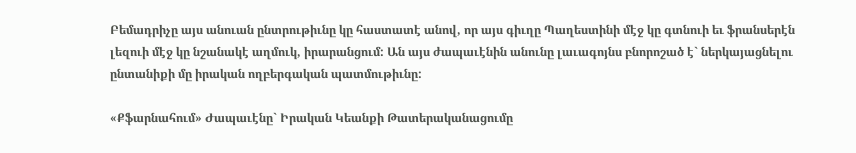Բեմադրիչը այս անուան ընտրութիւնը կը հաստատէ անով, որ այս գիւղը Պաղեստինի մէջ կը գտնուի եւ ֆրանսերէն լեզուի մէջ կը նշանակէ աղմուկ, իրարանցում: Ան այս ժապաւէնին անունը լաւագոյնս բնորոշած է` ներկայացնելու ընտանիքի մը իրական ողբերգական պատմութիւնը:

«Քֆարնահում» Ժապաւէնը` Իրական Կեանքի Թատերականացումը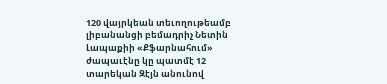120 վայրկեան տեւողութեամբ լիբանանցի բեմադրիչ Նետին Լապաքիի «Քֆարնահում» ժապաւէնը կը պատմէ 12 տարեկան Զէյն անունով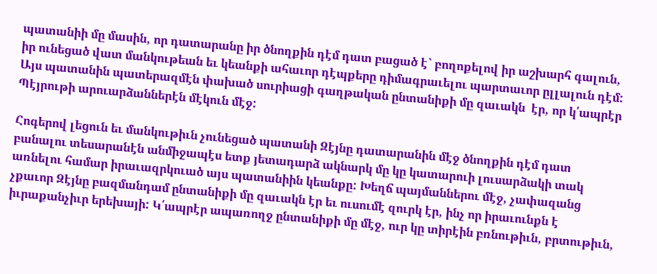պատանիի մը մասին, որ դատարանը իր ծնողքին դէմ դատ բացած է` բողոքելով իր աշխարհ գալուն, իր ունեցած վատ մանկութեան եւ կեանքի ահաւոր դէպքերը դիմագրաւելու պարտաւոր ըլլալուն դէմ: Այս պատանին պատերազմէն փախած սուրիացի գաղթական ընտանիքի մը զաւակն  էր, որ կ՛ապրէր Պէյրութի արուարձաններէն մէկուն մէջ:

Հոգերով լեցուն եւ մանկութիւն չունեցած պատանի Զէյնը դատարանին մէջ ծնողքին դէմ դատ բանալու տեսարանէն անմիջապէս ետք յետադարձ ակնարկ մը կը կատարուի լուսարձակի տակ առնելու համար իրաւազրկուած այս պատանիին կեանքը: Խեղճ պայմաններու մէջ, չափազանց չքաւոր Զէյնը բազմանդամ ընտանիքի մը զաւակն էր եւ ուսումէ զուրկ էր, ինչ որ իրաւունքն է իւրաքանչիւր երեխայի: Կ՛ապրէր ապառողջ ընտանիքի մը մէջ, ուր կը տիրէին բռնութիւն, բրտութիւն,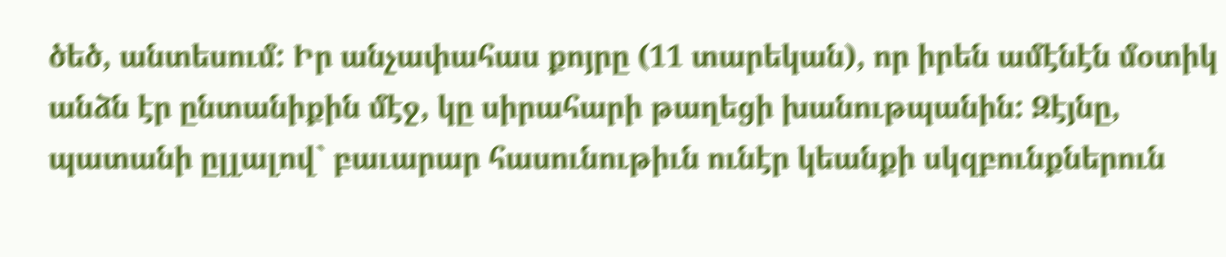ծեծ, անտեսում: Իր անչափահաս քոյրը (11 տարեկան), որ իրեն ամէնէն մօտիկ անձն էր ընտանիքին մէջ, կը սիրահարի թաղեցի խանութպանին: Զէյնը, պատանի ըլլալով` բաւարար հասունութիւն ունէր կեանքի սկզբունքներուն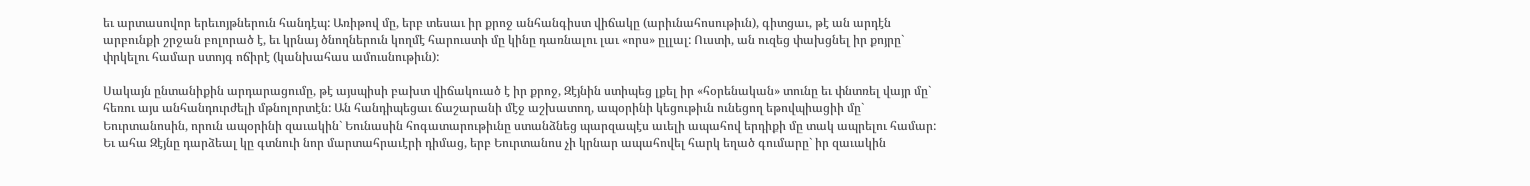եւ արտասովոր երեւոյթներուն հանդէպ: Առիթով մը, երբ տեսաւ իր քրոջ անհանգիստ վիճակը (արիւնահոսութիւն), գիտցաւ, թէ ան արդէն արբունքի շրջան բոլորած է, եւ կրնայ ծնողներուն կողմէ հարուստի մը կինը դառնալու լաւ «որս» ըլլալ: Ուստի, ան ուզեց փախցնել իր քոյրը` փրկելու համար ստոյգ ոճիրէ (կանխահաս ամուսնութիւն):

Սակայն ընտանիքին արդարացումը, թէ այսպիսի բախտ վիճակուած է իր քրոջ, Զէյնին ստիպեց լքել իր «հօրենական» տունը եւ փնտռել վայր մը` հեռու այս անհանդուրժելի մթնոլորտէն: Ան հանդիպեցաւ ճաշարանի մէջ աշխատող, ապօրինի կեցութիւն ունեցող եթովպիացիի մը` Եուրտանոսին, որուն ապօրինի զաւակին` Եունասին հոգատարութիւնը ստանձնեց պարզապէս աւելի ապահով երդիքի մը տակ ապրելու համար: Եւ ահա Զէյնը դարձեալ կը գտնուի նոր մարտահրաւէրի դիմաց, երբ Եուրտանոս չի կրնար ապահովել հարկ եղած գումարը` իր զաւակին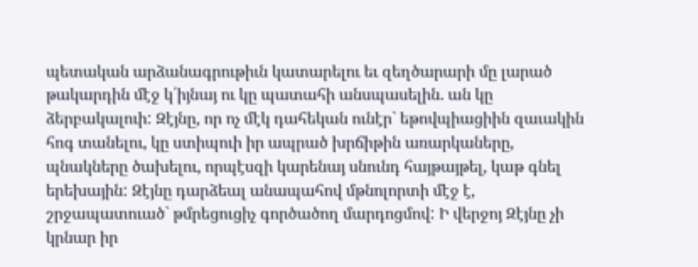պետական արձանագրութիւն կատարելու եւ զեղծարարի մը լարած թակարդին մէջ կ՛իյնայ ու կը պատահի անսպասելին. ան կը ձերբակալուի: Զէյնը, որ ոչ մէկ դահեկան ունէր` եթովպիացիին զաւակին հոգ տանելու, կը ստիպուի իր ապրած խրճիթին առարկաները, պնակները ծախելու, որպէսզի կարենայ սնունդ հայթայթել, կաթ գնել երեխային: Զէյնը դարձեալ անապահով մթնոլորտի մէջ է, շրջապատուած` թմրեցուցիչ գործածող մարդոցմով: Ի վերջոյ Զէյնը չի կրնար իր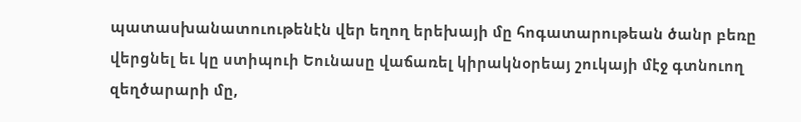պատասխանատուութենէն վեր եղող երեխայի մը հոգատարութեան ծանր բեռը վերցնել եւ կը ստիպուի Եունասը վաճառել կիրակնօրեայ շուկայի մէջ գտնուող զեղծարարի մը,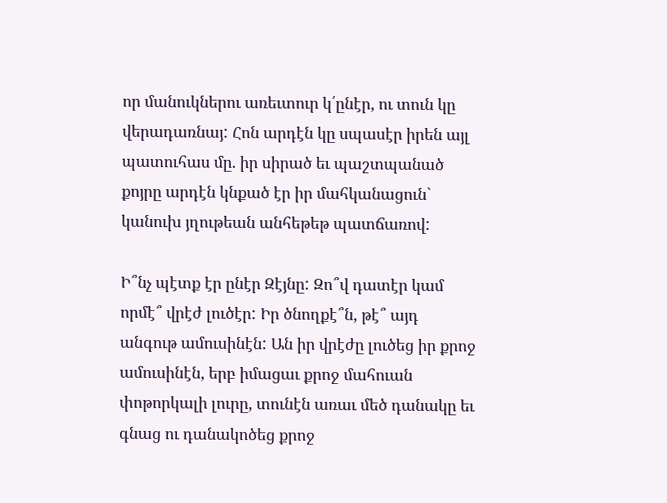որ մանուկներու առեւտուր կ՛ընէր, ու տուն կը վերադառնայ: Հոն արդէն կը սպասէր իրեն այլ պատուհաս մը. իր սիրած եւ պաշտպանած քոյրը արդէն կնքած էր իր մահկանացուն` կանուխ յղութեան անհեթեթ պատճառով:

Ի՞նչ պէտք էր ընէր Զէյնը: Զո՞վ դատէր կամ որմէ՞ վրէժ լուծէր: Իր ծնողքէ՞ն, թէ՞ այդ անգութ ամուսինէն: Ան իր վրէժը լուծեց իր քրոջ ամուսինէն, երբ իմացաւ քրոջ մահուան փոթորկալի լուրը, տունէն առաւ մեծ դանակը եւ գնաց ու դանակոծեց քրոջ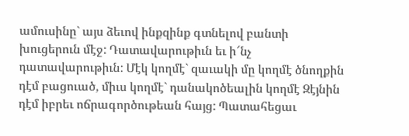ամուսինը` այս ձեւով ինքզինք գտնելով բանտի խուցերուն մէջ: Դատավարութիւն եւ ի՜նչ դատավարութիւն: Մէկ կողմէ` զաւակի մը կողմէ ծնողքին դէմ բացուած, միւս կողմէ` դանակոծեալին կողմէ Զէյնին դէմ իբրեւ ոճրագործութեան հայց: Պատահեցաւ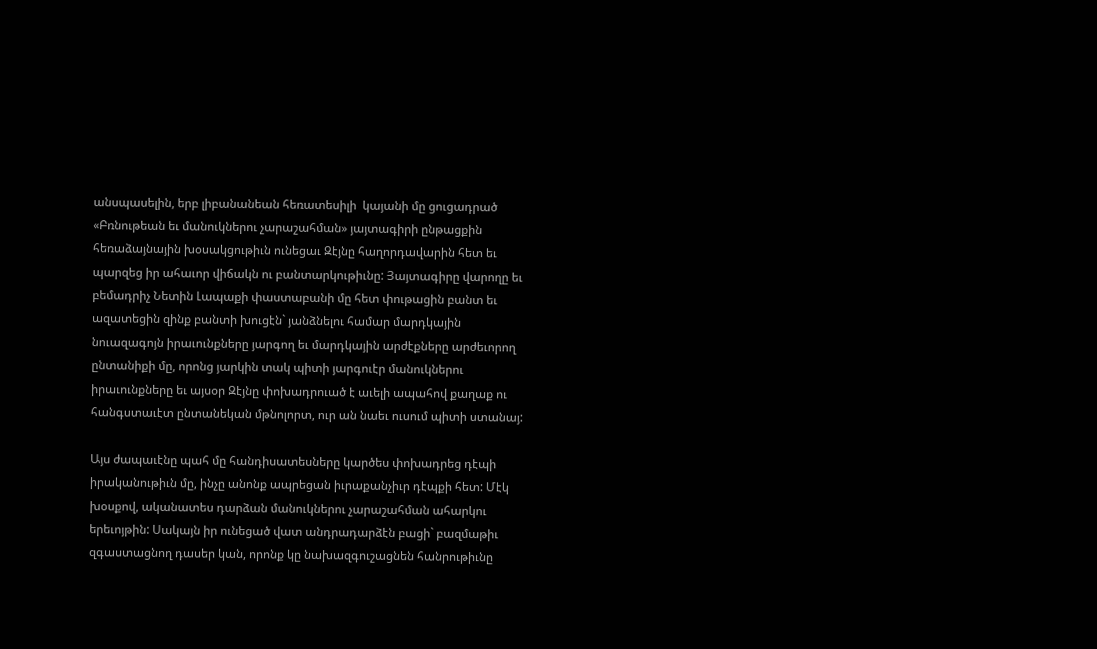անսպասելին, երբ լիբանանեան հեռատեսիլի  կայանի մը ցուցադրած «Բռնութեան եւ մանուկներու չարաշահման» յայտագիրի ընթացքին հեռաձայնային խօսակցութիւն ունեցաւ Զէյնը հաղորդավարին հետ եւ պարզեց իր ահաւոր վիճակն ու բանտարկութիւնը: Յայտագիրը վարողը եւ բեմադրիչ Նետին Լապաքի փաստաբանի մը հետ փութացին բանտ եւ ազատեցին զինք բանտի խուցէն` յանձնելու համար մարդկային նուազագոյն իրաւունքները յարգող եւ մարդկային արժէքները արժեւորող ընտանիքի մը, որոնց յարկին տակ պիտի յարգուէր մանուկներու իրաւունքները եւ այսօր Զէյնը փոխադրուած է աւելի ապահով քաղաք ու հանգստաւէտ ընտանեկան մթնոլորտ, ուր ան նաեւ ուսում պիտի ստանայ:

Այս ժապաւէնը պահ մը հանդիսատեսները կարծես փոխադրեց դէպի իրականութիւն մը, ինչը անոնք ապրեցան իւրաքանչիւր դէպքի հետ: Մէկ խօսքով, ականատես դարձան մանուկներու չարաշահման ահարկու երեւոյթին: Սակայն իր ունեցած վատ անդրադարձէն բացի` բազմաթիւ զգաստացնող դասեր կան, որոնք կը նախազգուշացնեն հանրութիւնը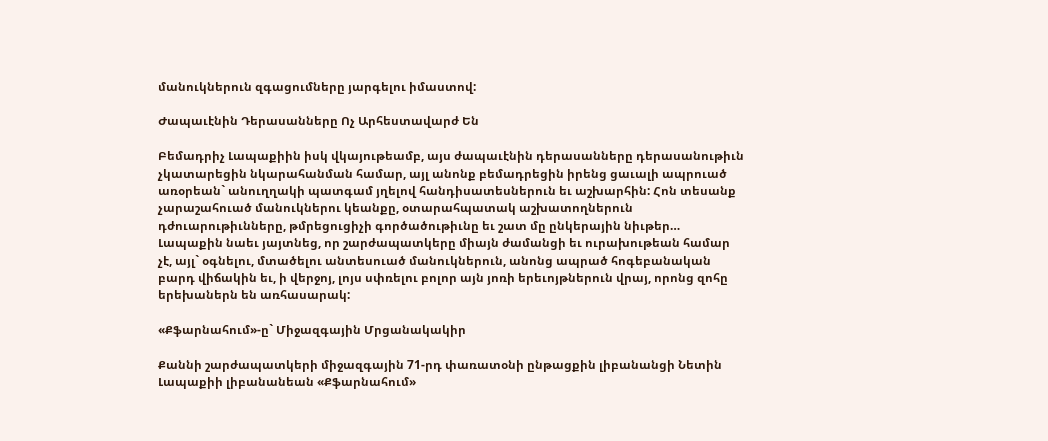մանուկներուն զգացումները յարգելու իմաստով:

Ժապաւէնին Դերասանները Ոչ Արհեստավարժ Են

Բեմադրիչ Լապաքիին իսկ վկայութեամբ, այս ժապաւէնին դերասանները դերասանութիւն չկատարեցին նկարահանման համար, այլ անոնք բեմադրեցին իրենց ցաւալի ապրուած  առօրեան` անուղղակի պատգամ յղելով հանդիսատեսներուն եւ աշխարհին: Հոն տեսանք չարաշահուած մանուկներու կեանքը, օտարահպատակ աշխատողներուն դժուարութիւնները, թմրեցուցիչի գործածութիւնը եւ շատ մը ընկերային նիւթեր… Լապաքին նաեւ յայտնեց, որ շարժապատկերը միայն ժամանցի եւ ուրախութեան համար չէ, այլ` օգնելու, մտածելու անտեսուած մանուկներուն, անոնց ապրած հոգեբանական բարդ վիճակին եւ, ի վերջոյ, լոյս սփռելու բոլոր այն յոռի երեւոյթներուն վրայ, որոնց զոհը երեխաներն են առհասարակ:

«Քֆարնահում»-ը` Միջազգային Մրցանակակիր

Քաննի շարժապատկերի միջազգային 71-րդ փառատօնի ընթացքին լիբանանցի Նետին Լապաքիի լիբանանեան «Քֆարնահում»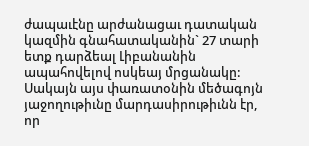ժապաւէնը արժանացաւ դատական կազմին գնահատականին` 27 տարի ետք դարձեալ Լիբանանին ապահովելով ոսկեայ մրցանակը: Սակայն այս փառատօնին մեծագոյն յաջողութիւնը մարդասիրութիւնն էր, որ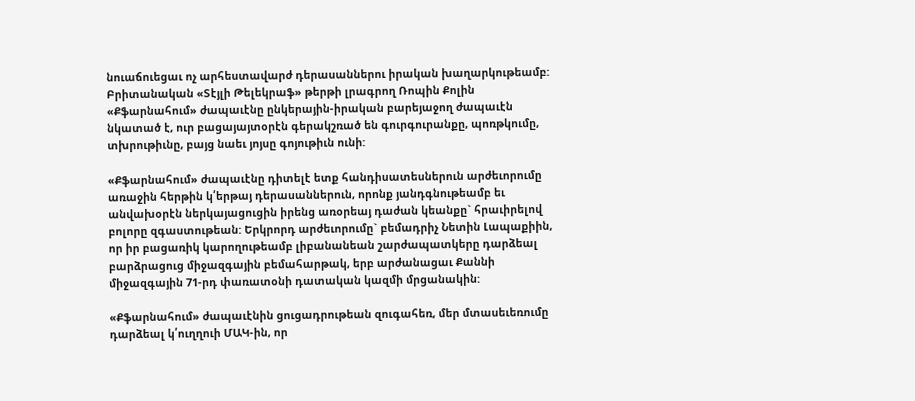նուաճուեցաւ ոչ արհեստավարժ դերասաններու իրական խաղարկութեամբ: Բրիտանական «Տէյլի Թելեկրաֆ» թերթի լրագրող Ռոպին Քոլին «Քֆարնահում» ժապաւէնը ընկերային-իրական բարեյաջող ժապաւէն նկատած է, ուր բացայայտօրէն գերակշռած են գուրգուրանքը, պոռթկումը, տխրութիւնը, բայց նաեւ յոյսը գոյութիւն ունի:

«Քֆարնահում» ժապաւէնը դիտելէ ետք հանդիսատեսներուն արժեւորումը առաջին հերթին կ՛երթայ դերասաններուն, որոնք յանդգնութեամբ եւ անվախօրէն ներկայացուցին իրենց առօրեայ դաժան կեանքը` հրաւիրելով բոլորը զգաստութեան: Երկրորդ արժեւորումը` բեմադրիչ Նետին Լապաքիին, որ իր բացառիկ կարողութեամբ լիբանանեան շարժապատկերը դարձեալ բարձրացուց միջազգային բեմահարթակ, երբ արժանացաւ Քաննի միջազգային 71-րդ փառատօնի դատական կազմի մրցանակին:

«Քֆարնահում» ժապաւէնին ցուցադրութեան զուգահեռ, մեր մտասեւեռումը դարձեալ կ՛ուղղուի ՄԱԿ-ին, որ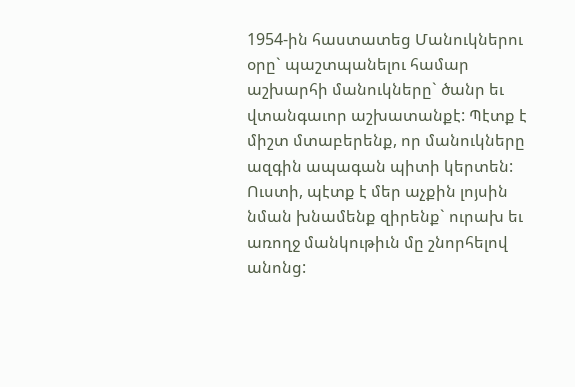1954-ին հաստատեց Մանուկներու օրը` պաշտպանելու համար աշխարհի մանուկները` ծանր եւ վտանգաւոր աշխատանքէ: Պէտք է միշտ մտաբերենք, որ մանուկները ազգին ապագան պիտի կերտեն: Ուստի, պէտք է մեր աչքին լոյսին նման խնամենք զիրենք` ուրախ եւ առողջ մանկութիւն մը շնորհելով անոնց: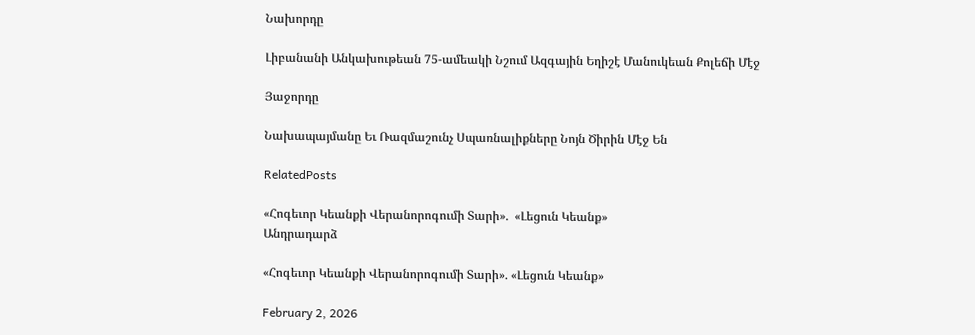Նախորդը

Լիբանանի Անկախութեան 75-ամեակի Նշում Ազգային Եղիշէ Մանուկեան Քոլեճի Մէջ

Յաջորդը

Նախապայմանը Եւ Ռազմաշունչ Սպառնալիքները Նոյն Ծիրին Մէջ Են

RelatedPosts

«Հոգեւոր Կեանքի Վերանորոգումի Տարի».  «Լեցուն Կեանք»
Անդրադարձ

«Հոգեւոր Կեանքի Վերանորոգումի Տարի». «Լեցուն Կեանք»

February 2, 2026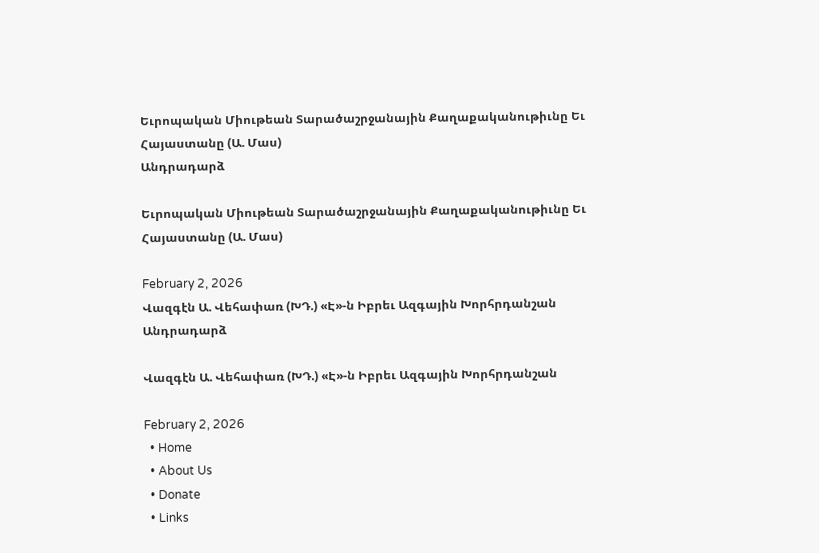Եւրոպական Միութեան Տարածաշրջանային Քաղաքականութիւնը Եւ Հայաստանը (Ա. Մաս)
Անդրադարձ

Եւրոպական Միութեան Տարածաշրջանային Քաղաքականութիւնը Եւ Հայաստանը (Ա. Մաս)

February 2, 2026
Վազգէն Ա. Վեհափառ (ԽԴ.) «Է»-ն Իբրեւ Ազգային Խորհրդանշան
Անդրադարձ

Վազգէն Ա. Վեհափառ (ԽԴ.) «Է»-ն Իբրեւ Ազգային Խորհրդանշան

February 2, 2026
  • Home
  • About Us
  • Donate
  • Links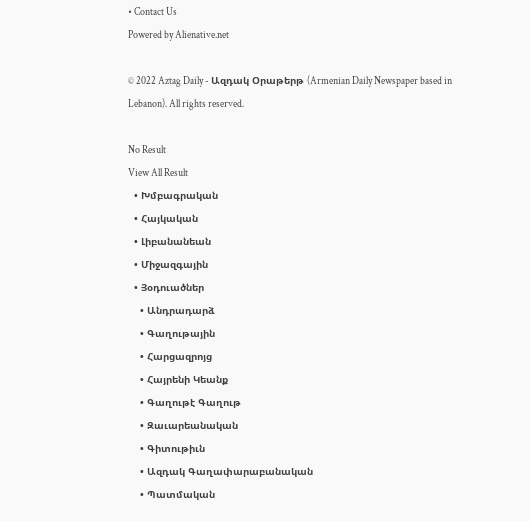• Contact Us
Powered by Alienative.net

© 2022 Aztag Daily - Ազդակ Օրաթերթ (Armenian Daily Newspaper based in Lebanon). All rights reserved.

No Result
View All Result
  • Խմբագրական
  • Հայկական
  • Լիբանանեան
  • Միջազգային
  • Յօդուածներ
    • Անդրադարձ
    • Գաղութային
    • Հարցազրոյց
    • Հայրենի Կեանք
    • Գաղութէ Գաղութ
    • Զաւարեանական
    • Գիտութիւն
    • Ազդակ Գաղափարաբանական
    • Պատմական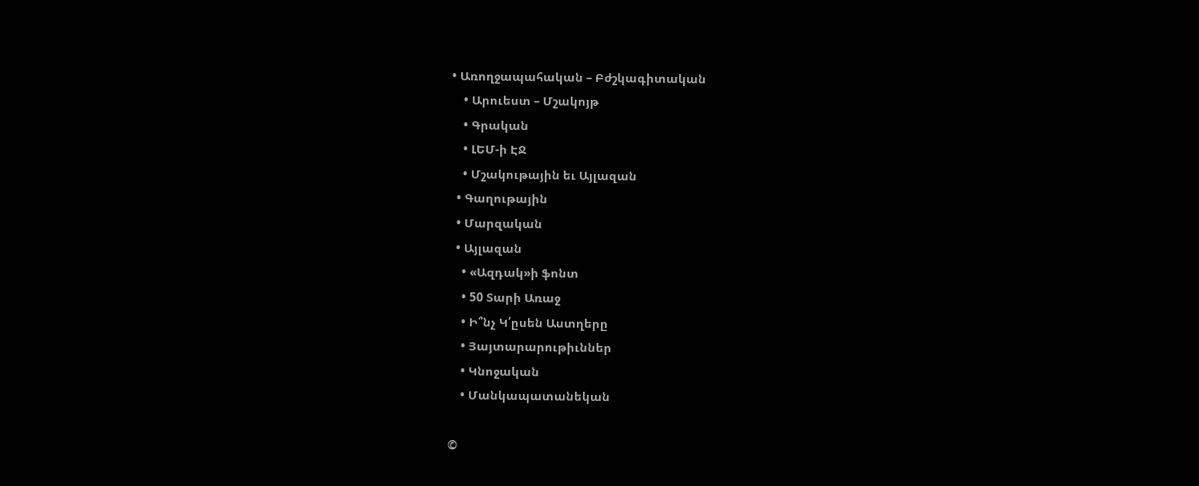• Առողջապահական – Բժշկագիտական
    • Արուեստ – Մշակոյթ
    • Գրական
    • ԼԵՄ-ի ԷՋ
    • Մշակութային եւ Այլազան
  • Գաղութային
  • Մարզական
  • Այլազան
    • «Ազդակ»ի ֆոնտ
    • 50 Տարի Առաջ
    • Ի՞նչ Կ՛ըսեն Աստղերը
    • Յայտարարութիւններ
    • Կնոջական
    • Մանկապատանեկան

©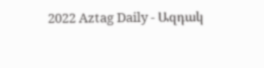2022 Aztag Daily - Ազդակ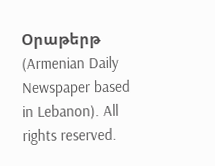Օրաթերթ (Armenian Daily Newspaper based in Lebanon). All rights reserved.